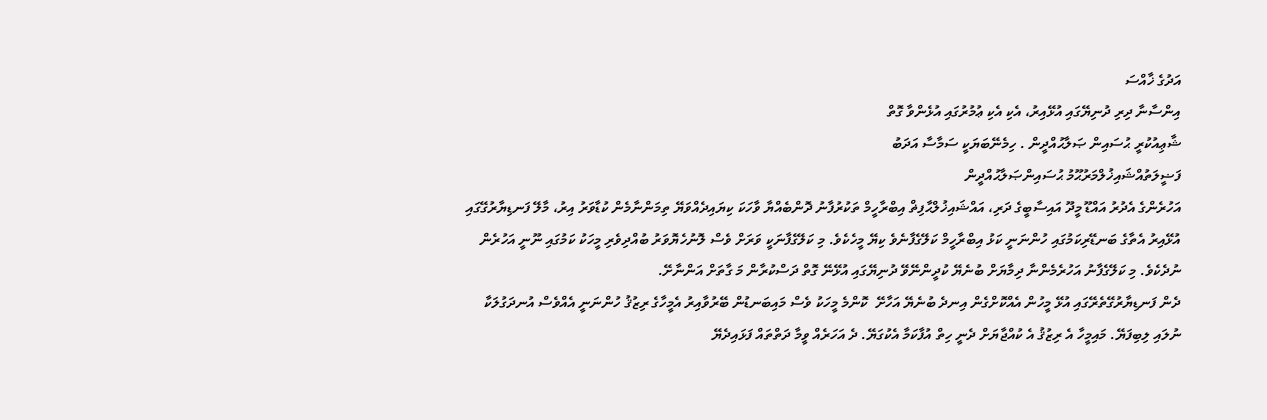އަދުގެ ޚާއްސަ
އިންސާނާ ދިރި ދުނިޔޭގައި އުޅޭއިރު، އެކި އެކި ޢުމުރުގައި އުޅެންވާ ގޮތް
ޝާޢިއުކުރީ ޙުސައިން ޞަލާޙުއްދީން . ހިމެނޭބަޔަކީ ސަމާސާ އަދަބު
ފަޟީލަތުއްޝައިޚުލްމަރުޙޫމު ޙުސައިންޞަލާޙުއްދީން
އަހުރެންގެ އެދުރު އައްޑޫ މީދޫ އައިސާބީގެ ދަރި، އައްޝައިޚުލްޙާފިޡް އިބްރާހީމް ތަކުރުފާނު ދޮންބެއްޔާ ވާހަކަ ކިޔައިދެއްވަޔޭ ތިމަންނާމެން ކުޑާވަރު އިރު، މާލޭ ފަނޑިޔާރުގޭގައި އުޅޭއިރު އެތާގެ ބަނޑޭރިކަމުގައި ހުންނަނީ ކަޅު އިބްރާހީމް ކަލޭގެފާނެވެ ކިޔޭ މީހެކެވެ. މި ކަލޭގެފާނަކީ ވަރަށް ވެސް ލޮނުހެޔޮވަރު ބުއްދިވެރި މީހަކު ކަމުގައި ނޫނީ އަހުރެން ނުދެކެވެ. މި ކަލޭގެފާނު އަހުރެމެންނާ ދިމާޔަށް ބުނެޔޭ ކުދީންނޭވޭ ދުނިޔޭގައި އުޅޭނޭ ގޮތް ދަސްކުރާން މަ ގާތަށް އަންނާށޭ.
ދެން ފަނޑިޔާރުގޭތެރޭގައި އުޅޭ މީހުން އެއްކޮށްގެން އިނދެ ބުނެޔޭ އަހާށޭ  ކޮންމެ މީހަކު ވެސް މައިބަނޑުން ބޭރުވާއިރު އެމީހާގެ ރިޒުޤު ހުންނަނީ އެއްވެސް އުނދަގުލަކާ ނުލައި ލިބިފަޔޭ. މައިމީހާ އެ ރިޒުޤު އެ ކުއްޖާޔަށް ދެނީ ހިތް އުފާކަމާ އެކުގަޔޭ. ދެ އަހަރެއް ވީމާ ދަތްތައް ފަޅައިދެޔޭ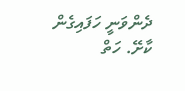ދެންވަނީ ހަފައިގެން ކާށޭ. ހަތް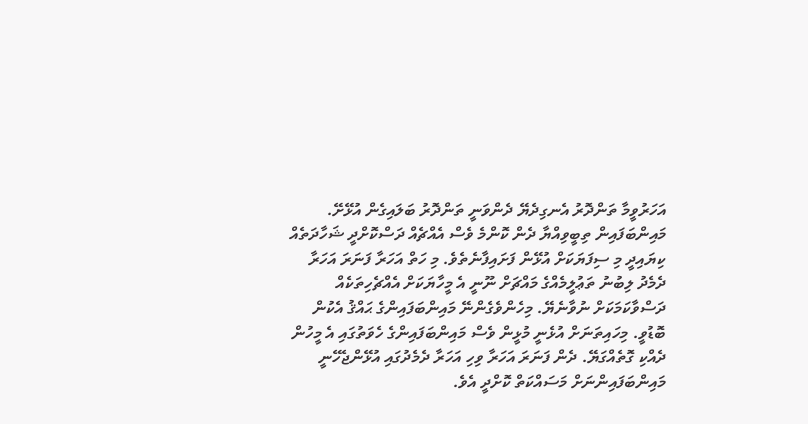އަހަރުވީމާ ތަންދޮރު އެނގިދެޔޭ ދެންވަނީ ތަންދޮރު ބަލައިގެން އުޅޭށޭ. މައިންބަފައިން ތިބީވިއްޔާ ދެން ކޮންމެ ވެސް އެއްޗެއް ދަސްކޮށްދީ ޝަހާދަތެއް ކިޔައިދީ މި ސިފަޔަކަށް އުޅޭން ފަށައިފާނެތެވެ. މި ހަތް އަހަރާ ފަނަރަ އަހަރާ ދެމެދު ލިބުނު ތަޢުލީމެއްގެ މައްޗަށް ނޫނީ އެ މީހާޔަކަށް އެއްޗެހިތަކެއް ދަސްވާކަމަކަށް ނުވާނެޔޭ. މިހެންވެގެންނޭ މައިންބަފައިންގެ ޙައްޤު އެކުން ބޮޑުވީ. މިހައިތަނަށް އުޅެނީ މުޅީން ވެސް މައިންބަފައިންގެ ހެވަތުގައި އެ މީހުން ދެއްކި ގޮތެއްގަޔޭ. ދެން ފަނަރަ އަހަރާ ވިހި އަހަރާ ދެމެދުގައި އުޅޭންޖެހޭނީ މައިންބަފައިންނަށް މަސައްކަތް ކޮށްދީ އެވެ.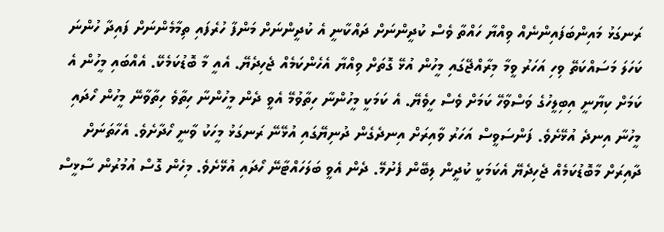ރަނގަޅު މައިންބަފައިންނެއް ވިއްޔާ ހައްތާ ވެސް ކުދީންނަށް ދައްކާނީ އެ ކުދީންނަށް މަންފާ ހުރެފައި ތިމާމެންނަށް ފައިދާ ހުންނަ ކަހަލަ މަސައްކަތޭ ވިހި އަހަރު ވީމާ މިރާއްޖޭގައި މީހުން އުޅޭ ގޮތަށް ވިއްޔާ އެހެންކަމެއް ޖެހިދެޔޭ. އެއީ މާ ބޮޑުކަމެކޭ. އެއްބައި މީހުން އެ ކަމަށް ކިޔާނީ އިބިލީހުގެ ވަސްވާހޭ ކަމަށް ވެސް ހީވެޔޭ. އެ ކަމަކީ މީހުންނާ ހިތާވުމޭ އެވީ ދެން މީހުންނާ ހިތާވެ ހިތާވާނޭ މީހުން ހޯދައި މީހުނާ އިނދެ އުޅޭށެވެ. ފަންސަވީސް އަހަރު ވާއިރަށް އިނދެގެން ދުނިޔޭގައި އުޅޭނޭ ރަނގަޅު މީހަކު ވާނީ ހޯދާށެވެ. އެހާތަނަށް ދާއިރަށް މާބޮޑުކަމެއް ޖެހިދެޔޭ އެކަމަކީ ކުދީން ލިބޭން ފެށުމޭ. ދެން އެވީ ބަލަހައްޓާނޭ ހޯދައި އުޅޭށެވެ. މިހެން ގޮސް އުމުރުން ސާޅީސް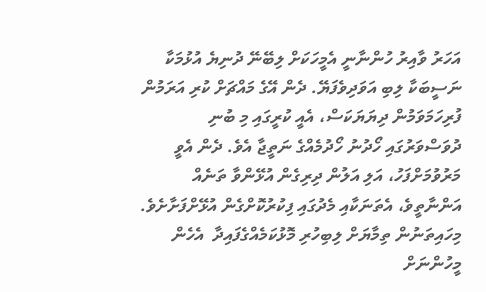އަހަރު ވާއިރު ހުންނާނީ އެމީހަކަށް ލިބޭނޭ ދުނިޔެ އުޅުމަކާ ނަސީބަކާ ލިބި އަވަދިވެފަޔޭ. ދެން އޭގެ މައްޗަށް ކުރި އަރަމުން ފުރިހަމަވަމުން ދިޔަޔަކަސް، އެއީ ކުރީގައި މި ބުނި ދުވަސްވަރުގައި ހޯދުނު ހޯދުމެއްގެ ނަތީޖާ އެވެ. ދެން އެވީ މަރުވުމަށްފަހު، އަލި އަލުން ދިރިގެން އުޅޭންވާ ތަނެއް އަންނާތީވެ، އެތަނަކާއި މެދުގައި ފިކުރުކޮށްގެން އުޅޭށްފަށާށެވެ. މިހައިތަނުން ތިމާޔަށް ލިބިހުރި މޮޅުކަމެއްގެފައިދާ  އެހެން މީހުންނަށް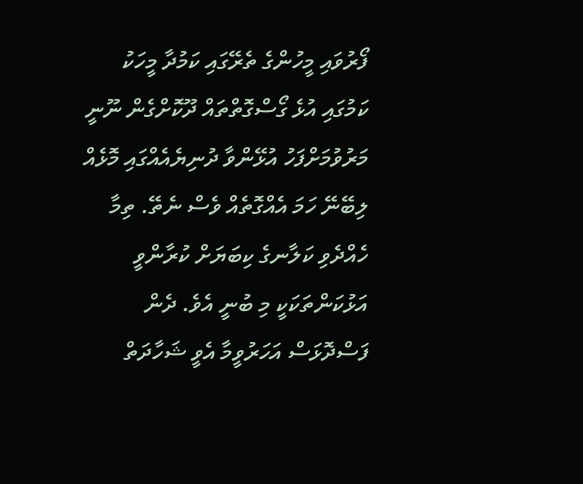ފޯރުވައި މީހުންގެ ތެރޭގައި ކަމުދާ މީހަކު ކަމުގައި އުޅެ ގޯސްގޮތްތައް ދޫކޮށްގެން ނޫނީ މަރުވުމަށްފަހު އުޅޭންވާ ދުނިޔެއެއްގައި މޮޅެއް ލިބޭނޭ ހަމަ އެއްގޮތެއް ވެސް ނެތޭ. ތިމާ ހެއްދެވި ކަލާނގެ ކިބަޔަށް ކުރާންވީ އަޅުކަންތަކަކީ މި ބުނީ އެވެ. ދެން ފަސްދޮޅަސް އަހަރުވީމާ އެވީ ޝަހާދަތް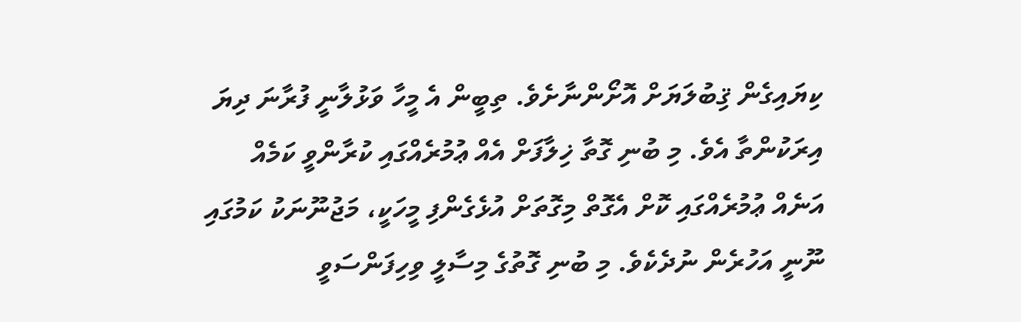ކިޔައިގެން ޤިބުލަޔަށް އޮށޯންނާށެވެ. ތިބީން އެ މީހާ ވަޅުލާނީ ފުރާނަ ދިޔަ އިރަކުންތާ އެވެ. މި ބުނި ގޮތާ ޚިލާފަށް އެއް ޢުމުރެއްގައި ކުރާންވީ ކަމެއް އަނެއް ޢުމުރެއްގައި ކޮށް އެގޮތް މިގޮތަށް އުޅެގެންފި މީހަކީ، މަޖުނޫނަކު ކަމުގައި ނޫނީ އަހުރެން ނުދެކެވެ. މި ބުނި ގޮތުގެ މިސާލީ ވިހިފަންސަވީ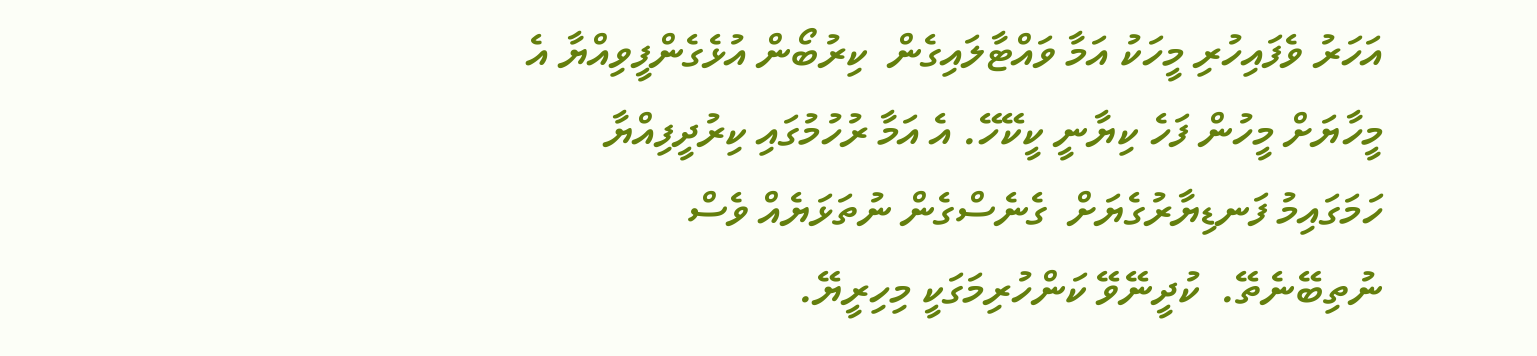އަހަރު ވެފައިހުރި މީހަކު އަމާ ވައްޓާލައިގެން  ކިރުބޯން އުޅެގެންފީވިއްޔާ އެ މީހާޔަށް މީހުން ފަހެ ކިޔާނީ ކީކޭހޭ. އެ އަމާ ރުހުމުގައި ކިރުދީފިއްޔާ ހަމަގައިމު ފަނޑިޔާރުގެޔަށް  ގެނެސްގެން ނުތަޅަޔެއް ވެސް ނުތިބޭނެތޭ.  ކުދީނޭވޭ ކަންހުރިމަގަކީ މިހިރީޔޭ.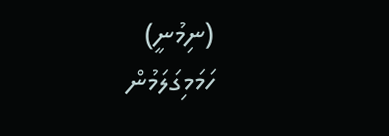(ނިމުނީ)
ހަމަމިގަލަމުން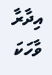އިދާރާ
ވާހަކަ